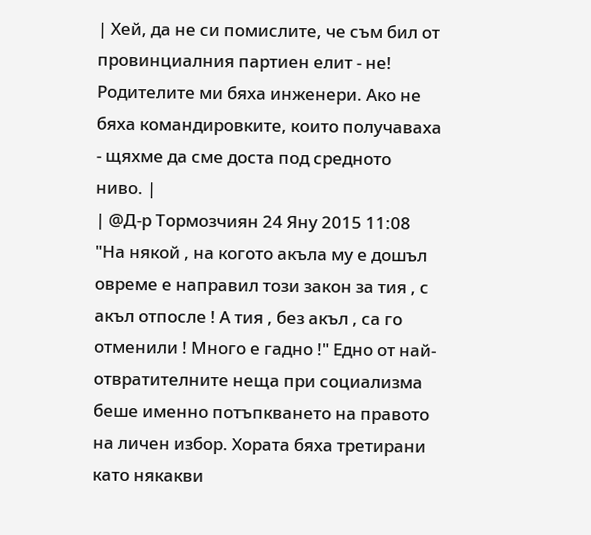| Хей, да не си помислите, че съм бил от провинциалния партиен елит - не! Родителите ми бяха инженери. Ако не бяха командировките, които получаваха - щяхме да сме доста под средното ниво. |
| @Д-р Тормозчиян 24 Яну 2015 11:08 "На някой , на когото акъла му е дошъл овреме е направил този закон за тия , с акъл отпосле ! А тия , без акъл , са го отменили ! Много е гадно !" Едно от най-отвратителните неща при социализма беше именно потъпкването на правото на личен избор. Хората бяха третирани като някакви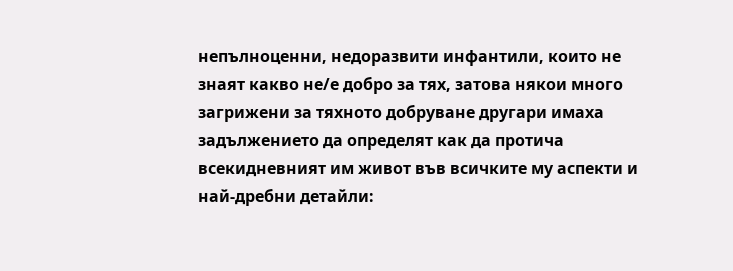непълноценни, недоразвити инфантили, които не знаят какво не/е добро за тях, затова някои много загрижени за тяхното добруване другари имаха задължението да определят как да протича всекидневният им живот във всичките му аспекти и най-дребни детайли: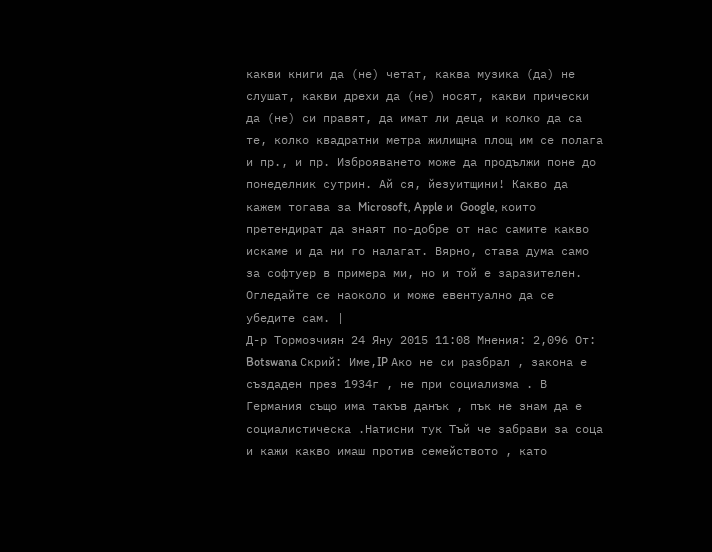какви книги да (не) четат, каква музика (да) не слушат, какви дрехи да (не) носят, какви прически да (не) си правят, да имат ли деца и колко да са те, колко квадратни метра жилищна площ им се полага и пр., и пр. Изброяването може да продължи поне до понеделник сутрин. Ай ся, йезуитщини! Какво да кажем тогава за Microsoft, Apple и Google, които претендират да знаят по-добре от нас самите какво искаме и да ни го налагат. Вярно, става дума само за софтуер в примера ми, но и той е заразителен. Огледайте се наоколо и може евентуално да се убедите сам. |
Д-р Тормозчиян 24 Яну 2015 11:08 Мнения: 2,096 От: Botswana Скрий: Име,IP Ако не си разбрал , закона е създаден през 1934г , не при социализма . В Германия също има такъв данък , пък не знам да е социалистическа .Натисни тук Тъй че забрави за соца и кажи какво имаш против семейството , като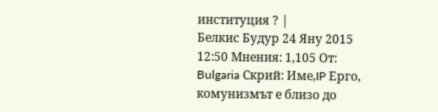институция ? |
Белкис Будур 24 Яну 2015 12:50 Мнения: 1,105 От: Bulgaria Скрий: Име,IP Ерго, комунизмът е близо до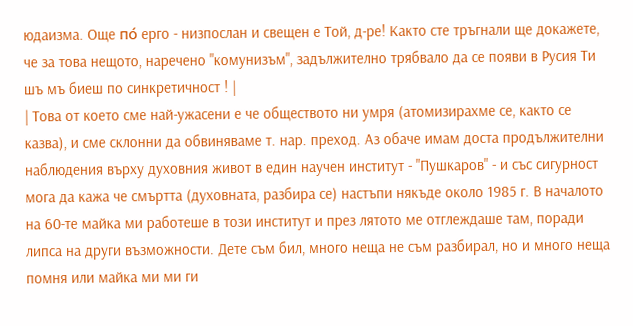юдаизма. Още по́ ерго - низпослан и свещен е Той, д-ре! Както сте тръгнали ще докажете, че за това нещото, наречено "комунизъм", задължително трябвало да се появи в Русия Ти шъ мъ биеш по синкретичност ! |
| Това от което сме най-ужасени е че обществото ни умря (атомизирахме се, както се казва), и сме склонни да обвиняваме т. нар. преход. Аз обаче имам доста продължителни наблюдения върху духовния живот в един научен институт - "Пушкаров" - и със сигурност мога да кажа че смъртта (духовната, разбира се) настъпи някъде около 1985 г. В началото на 60-те майка ми работеше в този институт и през лятото ме отглеждаше там, поради липса на други възможности. Дете съм бил, много неща не съм разбирал, но и много неща помня или майка ми ми ги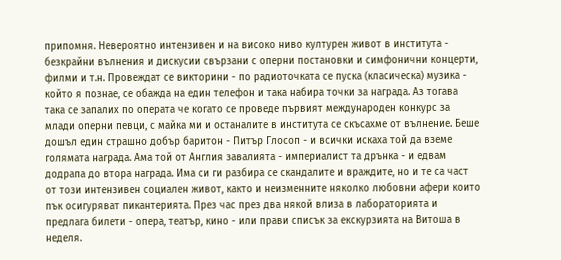припомня. Невероятно интензивен и на високо ниво културен живот в института - безкрайни вълнения и дискусии свързани с оперни постановки и симфонични концерти, филми и т.н. Провеждат се викторини - по радиоточката се пуска (класическа) музика - който я познае, се обажда на един телефон и така набира точки за награда. Аз тогава така се запалих по операта че когато се проведе първият международен конкурс за млади оперни певци, с майка ми и останалите в института се скъсахме от вълнение. Беше дошъл един страшно добър баритон - Питър Глосоп - и всички искаха той да вземе голямата награда. Ама той от Англия завалията - империалист та дрънка - и едвам додрапа до втора награда. Има си ги разбира се скандалите и враждите, но и те са част от този интензивен социален живот, както и неизменните няколко любовни афери които пък осигуряват пикантерията. През час през два някой влиза в лабораторията и предлага билети - опера, театър, кино - или прави списък за екскурзията на Витоша в неделя.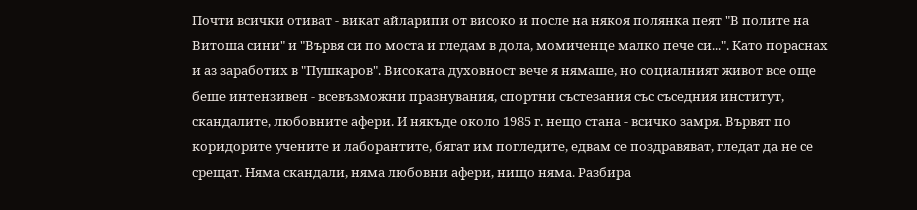Почти всички отиват - викат айларипи от високо и после на някоя полянка пеят "В полите на Витоша сини" и "Вървя си по моста и гледам в дола, момиченце малко пече си...". Като пораснах и аз заработих в "Пушкаров". Високата духовност вече я нямаше, но социалният живот все още беше интензивен - всевъзможни празнувания, спортни състезания със съседния институт, скандалите, любовните афери. И някъде около 1985 г. нещо стана - всичко замря. Вървят по коридорите учените и лаборантите, бягат им погледите, едвам се поздравяват, гледат да не се срещат. Няма скандали, няма любовни афери, нищо няма. Разбира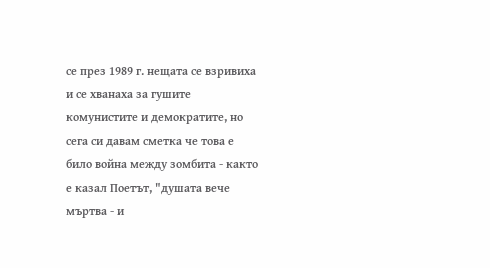се през 1989 г. нещата се взривиха и се хванаха за гушите комунистите и демократите, но сега си давам сметка че това е било война между зомбита - както е казал Поетът, "душата вече мъртва - и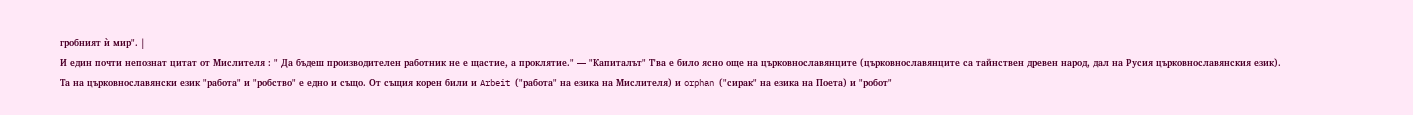гробният ѝ мир". |
И един почти непознат цитат от Мислителя : " Да бъдеш производителен работник не е щастие, а проклятие." — "Капиталът" Т'ва е било ясно още на църковнославянците (църковнославянците са тайнствен древен народ, дал на Русия църковнославянския език). Та на църковнославянски език "работа" и "робство" е едно и също. От същия корен били и Arbeit ("работа" на езика на Мислителя) и orphan ("сирак" на езика на Поета) и "робот"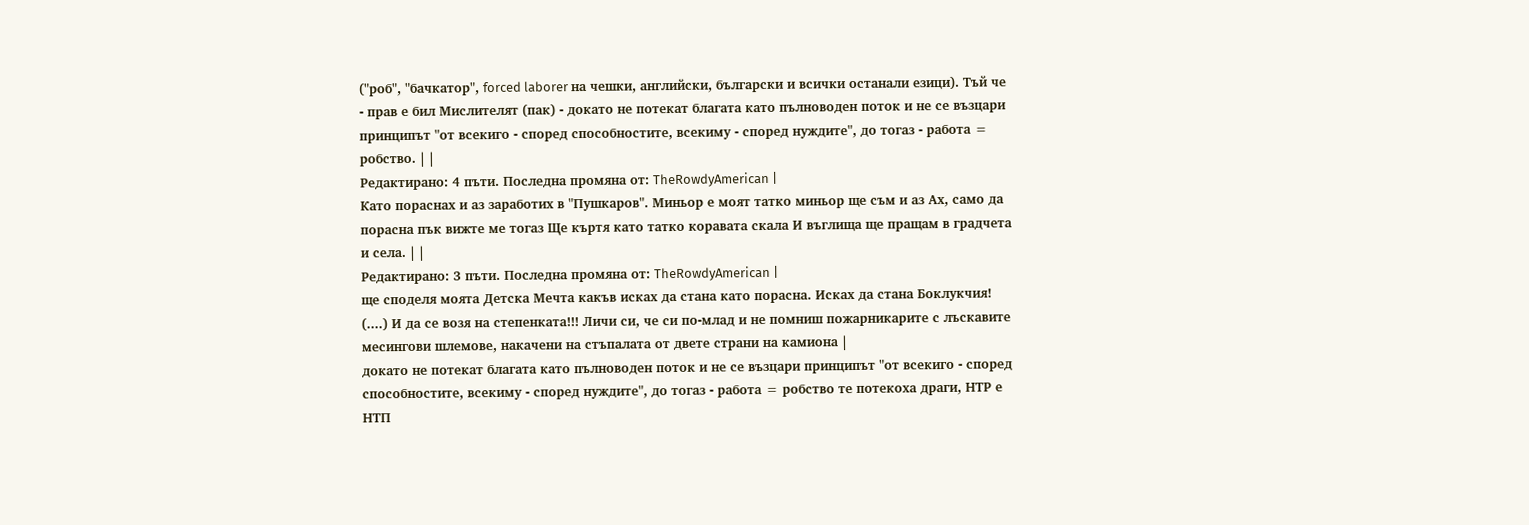("роб", "бачкатор", forced laborer на чешки, английски, български и всички останали езици). Тъй че - прав е бил Мислителят (пак) - докато не потекат благата като пълноводен поток и не се възцари принципът "от всекиго - според способностите, всекиму - според нуждите", до тогаз - работа = робство. | |
Редактирано: 4 пъти. Последна промяна от: TheRowdyAmerican |
Като пораснах и аз заработих в "Пушкаров". Миньор е моят татко миньор ще съм и аз Ах, само да порасна пък вижте ме тогаз Ще къртя като татко коравата скала И въглища ще пращам в градчета и села. | |
Редактирано: 3 пъти. Последна промяна от: TheRowdyAmerican |
ще споделя моята Детска Мечта какъв исках да стана като порасна. Исках да стана Боклукчия! (....) И да се возя на степенката!!! Личи си, че си по-млад и не помниш пожарникарите с лъскавите месингови шлемове, накачени на стъпалата от двете страни на камиона |
докато не потекат благата като пълноводен поток и не се възцари принципът "от всекиго - според способностите, всекиму - според нуждите", до тогаз - работа = робство те потекоха драги, НТР е НТП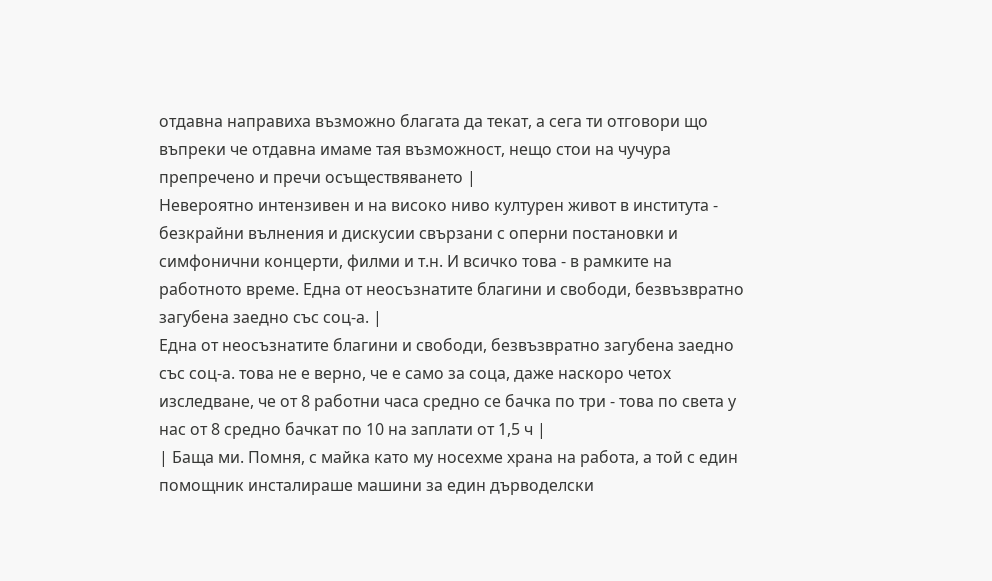отдавна направиха възможно благата да текат, а сега ти отговори що въпреки че отдавна имаме тая възможност, нещо стои на чучура препречено и пречи осъществяването |
Невероятно интензивен и на високо ниво културен живот в института - безкрайни вълнения и дискусии свързани с оперни постановки и симфонични концерти, филми и т.н. И всичко това - в рамките на работното време. Една от неосъзнатите благини и свободи, безвъзвратно загубена заедно със соц-а. |
Една от неосъзнатите благини и свободи, безвъзвратно загубена заедно със соц-а. това не е верно, че е само за соца, даже наскоро четох изследване, че от 8 работни часа средно се бачка по три - това по света у нас от 8 средно бачкат по 10 на заплати от 1,5 ч |
| Баща ми. Помня, с майка като му носехме храна на работа, а той с един помощник инсталираше машини за един дърводелски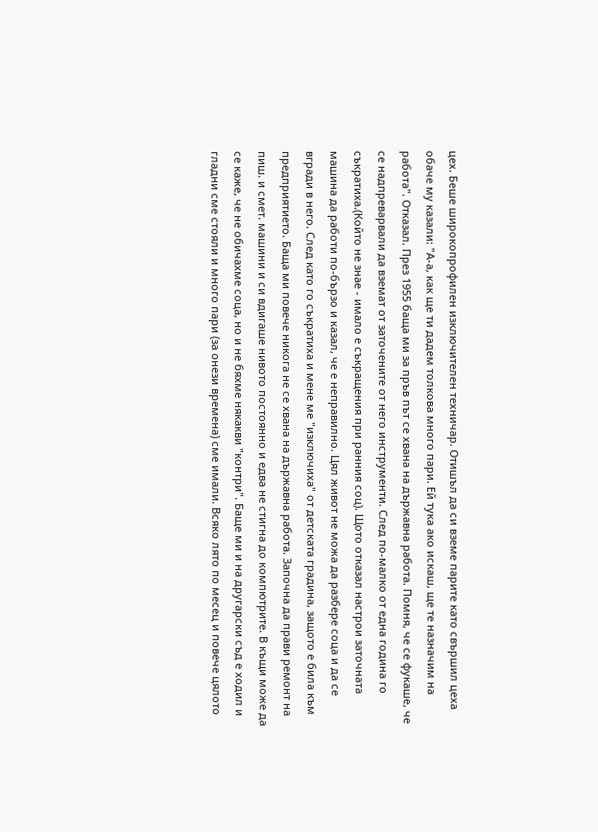цех. Беше широкопрофилен изключителен техничар. Отишъл да си вземе парите като свършил цеха обаче му казали: "А-а, как ще ти дадем толкова много пари. Ей тука ако искаш, ще те назначим на работа". Отказал. През 1955 баща ми за пръв път се хвана на държавна работа. Помня, че се фукаше, че се надпреварвали да вземат от заточените от него инструменти. След по-малко от една година го съкратиха.(Който не знае - имало е съкращения при ранния соц). Щото отказал настрои заточната машина да работи по-бързо и казал, че е неправилно. Цял живот не можа да разбере соца и да се вгради в него. След като го съкратиха и мене ме "изключиха" от детската градина, защото е била към предприятието. Баща ми повече никога не се хвана на държавна работа. Започна да прави ремонт на пиш. и смет. машини и си вдигаше нивото постоянно и едва не стигна до компютрите. В къщи може да се каже, че не обичахме соца, но и не бяхме някакви "контри". Баще ми и на другарски съд е ходил и гладни сме стояли и много пари (за онези времена) сме имали. Всяко лято по месец и повече цялото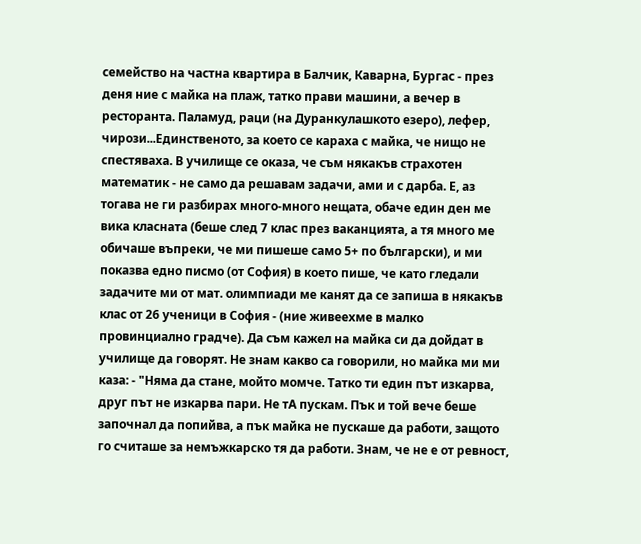семейство на частна квартира в Балчик, Каварна, Бургас - през деня ние с майка на плаж, татко прави машини, а вечер в ресторанта. Паламуд, раци (на Дуранкулашкото езеро), лефер, чирози...Единственото, за което се караха с майка, че нищо не спестяваха. В училище се оказа, че съм някакъв страхотен математик - не само да решавам задачи, ами и с дарба. Е, аз тогава не ги разбирах много-много нещата, обаче един ден ме вика класната (беше след 7 клас през ваканцията, а тя много ме обичаше въпреки, че ми пишеше само 5+ по български), и ми показва едно писмо (от София) в което пише, че като гледали задачите ми от мат. олимпиади ме канят да се запиша в някакъв клас от 26 ученици в София - (ние живеехме в малко провинциално градче). Да съм кажел на майка си да дойдат в училище да говорят. Не знам какво са говорили, но майка ми ми каза: - "Няма да стане, мойто момче. Татко ти един път изкарва, друг път не изкарва пари. Не тА пускам. Пък и той вече беше започнал да попийва, а пък майка не пускаше да работи, защото го считаше за немъжкарско тя да работи. Знам, че не е от ревност,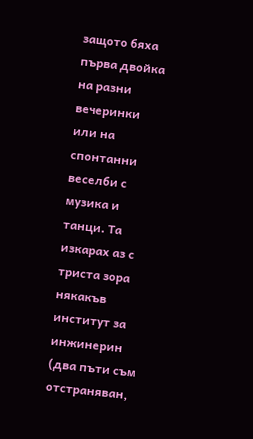защото бяха първа двойка на разни вечеринки или на спонтанни веселби с музика и танци. Та изкарах аз с триста зора някакъв институт за инжинерин (два пъти съм отстраняван,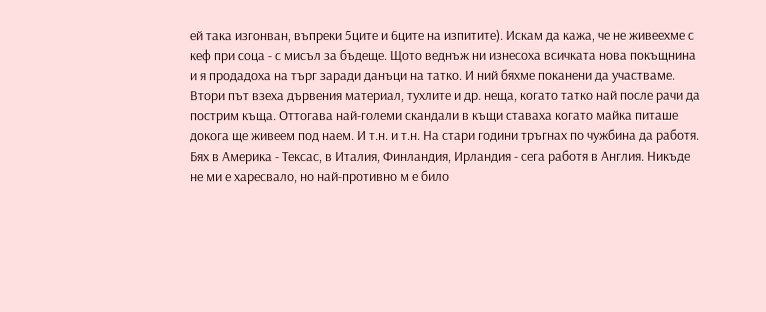ей така изгонван, въпреки 5ците и 6ците на изпитите). Искам да кажа, че не живеехме с кеф при соца - с мисъл за бъдеще. Щото веднъж ни изнесоха всичката нова покъщнина и я продадоха на търг заради данъци на татко. И ний бяхме поканени да участваме. Втори път взеха дървения материал, тухлите и др. неща, когато татко най после рачи да пострим къща. Оттогава най-големи скандали в къщи ставаха когато майка питаше докога ще живеем под наем. И т.н. и т.н. На стари години тръгнах по чужбина да работя. Бях в Америка - Тексас, в Италия, Финландия, Ирландия - сега работя в Англия. Никъде не ми е харесвало, но най-противно м е било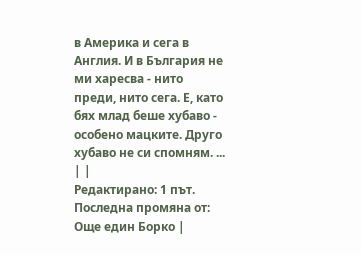в Америка и сега в Англия. И в България не ми харесва - нито преди, нито сега. Е, като бях млад беше хубаво - особено мацките. Друго хубаво не си спомням. ... | |
Редактирано: 1 път. Последна промяна от: Още един Борко |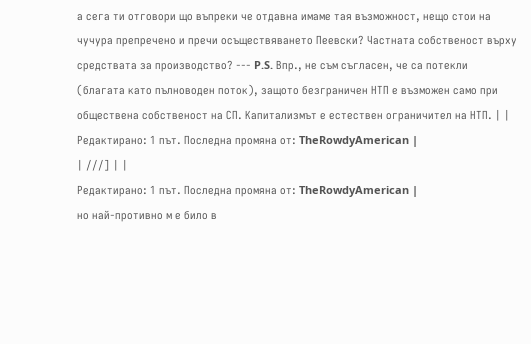а сега ти отговори що въпреки че отдавна имаме тая възможност, нещо стои на чучура препречено и пречи осъществяването Пеевски? Частната собственост върху средствата за производство? --- P.S. Впр., не съм съгласен, че са потекли (благата като пълноводен поток), защото безграничен НТП е възможен само при обществена собственост на СП. Капитализмът е естествен ограничител на НТП. | |
Редактирано: 1 път. Последна промяна от: TheRowdyAmerican |
| ///] | |
Редактирано: 1 път. Последна промяна от: TheRowdyAmerican |
но най-противно м е било в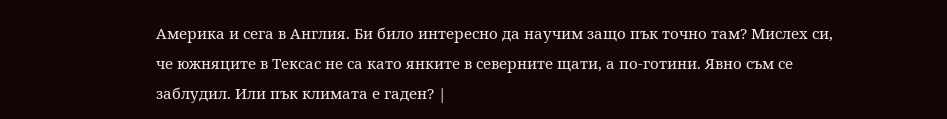Америка и сега в Англия. Би било интересно да научим защо пък точно там? Мислех си, че южняците в Тексас не са като янките в северните щати, а по-готини. Явно съм се заблудил. Или пък климата е гаден? |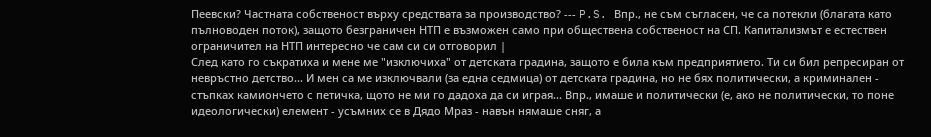Пеевски? Частната собственост върху средствата за производство? --- P.S. Впр., не съм съгласен, че са потекли (благата като пълноводен поток), защото безграничен НТП е възможен само при обществена собственост на СП. Капитализмът е естествен ограничител на НТП интересно че сам си си отговорил |
След като го съкратиха и мене ме "изключиха" от детската градина, защото е била към предприятието. Ти си бил репресиран от невръстно детство... И мен са ме изключвали (за една седмица) от детската градина, но не бях политически, а криминален - стъпках камиончето с петичка, щото не ми го дадоха да си играя... Впр., имаше и политически (е, ако не политически, то поне идеологически) елемент - усъмних се в Дядо Мраз - навън нямаше сняг, а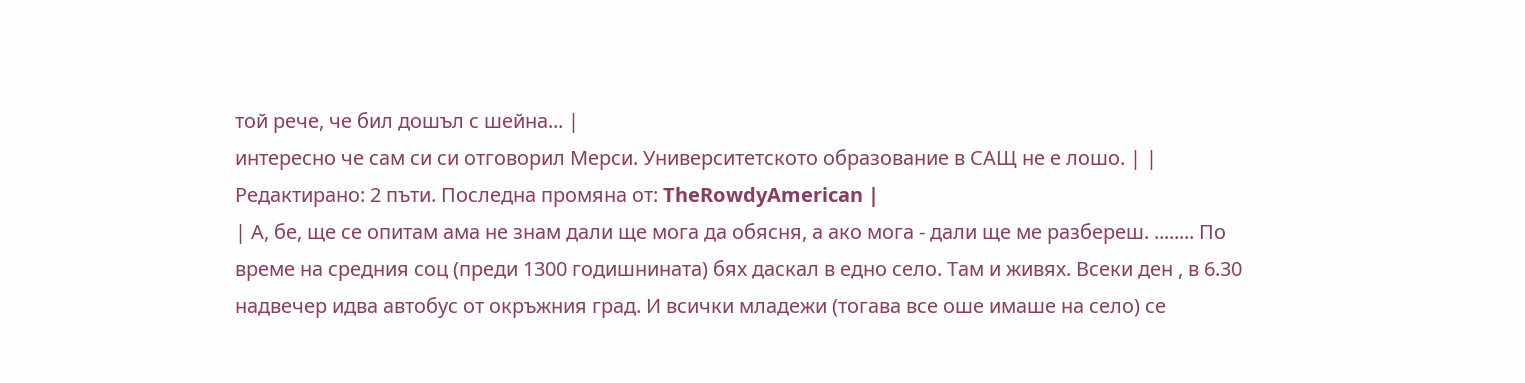той рече, че бил дошъл с шейна... |
интересно че сам си си отговорил Мерси. Университетското образование в САЩ не е лошо. | |
Редактирано: 2 пъти. Последна промяна от: TheRowdyAmerican |
| А, бе, ще се опитам ама не знам дали ще мога да обясня, а ако мога - дали ще ме разбереш. ........ По време на средния соц (преди 1300 годишнината) бях даскал в едно село. Там и живях. Всеки ден , в 6.30 надвечер идва автобус от окръжния град. И всички младежи (тогава все оше имаше на село) се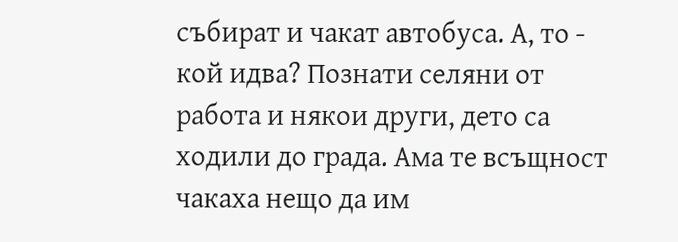събират и чакат автобуса. А, то - кой идва? Познати селяни от работа и някои други, дето са ходили до града. Ама те всъщност чакаха нещо да им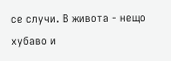се случи. В живота - нещо хубаво и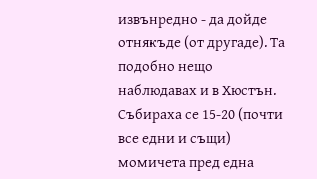извънредно - да дойде отнякъде (от другаде). Та подобно нещо наблюдавах и в Хюстън. Събираха се 15-20 (почти все едни и същи) момичета пред една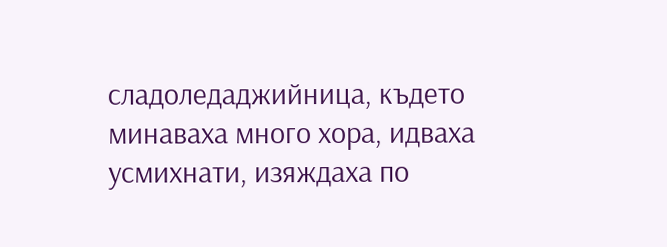сладоледаджийница, където минаваха много хора, идваха усмихнати, изяждаха по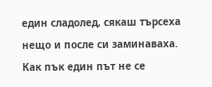един сладолед, сякаш търсеха нещо и после си заминаваха. Как пък един път не се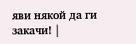яви някой да ги закачи! |